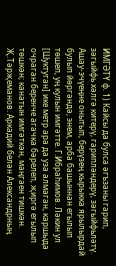ИМГӘТҮ ф. 1) Кайсы да булса әгъзаны гарип, зәгыйфь хәлгә китерү, гарипләндерү, зәгыйфьләтү. Ашау-эчүеңне онытып, берүзең кырыкка ярылырдай булып йөргәндә, энем, арба башыннан егылып төшеп, уң кулын имгәтте. Г.Ибраһимов. Ләкин ул [Шуктуган] ике метр ара да уза алмаган, каршыда очраган беренче агачка бәрелеп, җиргә егылып төшкән; канатын имгәткән, маңгаен тишкән. Җ.Тәрҗеманов. Аркадий белән Александрның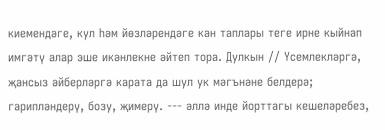киемендәге, кул һәм йөзләрендәге кан таплары теге ирне кыйнап имгәтү алар эше икәнлекне әйтеп тора. Дулкын // Үсемлекләргә, җансыз әйберләргә карата да шул ук мәгънәне белдерә; гарипләндерү, бозу, җимерү. --- әллә инде йорттагы кешеләребез,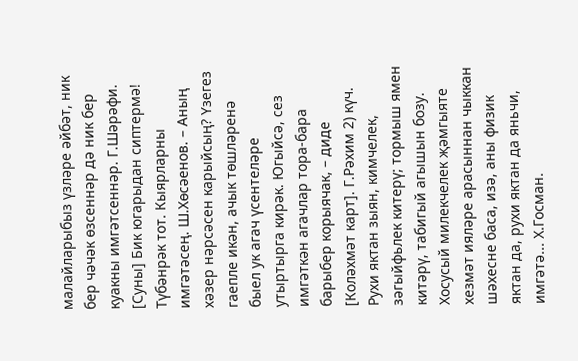малайларыбыз үзләре әйбәт, ник бер чәчәк өзсеннәр дә ник бер куакны имгәтсеннәр. Г.Шәрәфи. [Суны] Бик югарыдан сиптермә! Түбәнрәк тот. Кыярларны имгәтәсең. Ш.Хөсәенов. – Аның хәзер нәрсәсен карыйсың? Үзегез гаепле икән, ачык төшләренә быел ук агач үсентеләре утыртырга кирәк. Югыйсә, сез имгәткән агачлар тора-бара барыбер корыячак, – диде [Коләхмәт карт]. Г.Рәхим 2) күч. Рухи яктан зыян, кимчелек, зәгыйфьлек китерү; тормыш ямен китәрү, табигый агышын бозу. Хосусый милекчелек җәмгыяте хезмәт ияләре арасыннан чыккан шәхесне баса, изә, аны физик яктан да, рухи яктан да яньчи, имгәтә... Х.Госман.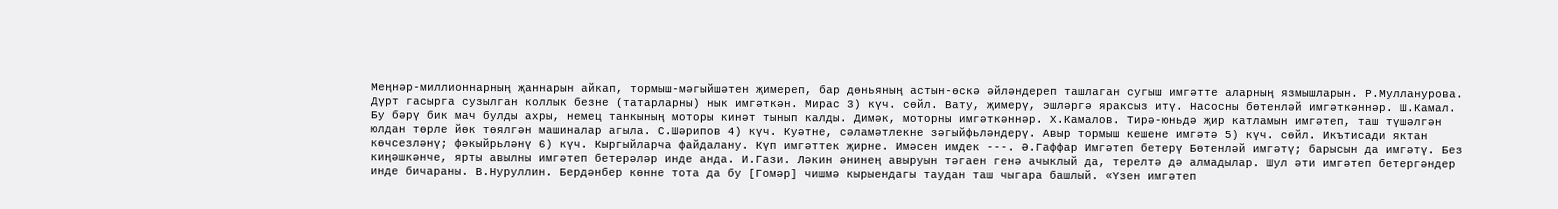Меңнәр-миллионнарның җаннарын айкап, тормыш-мәгыйшәтен җимереп, бар дөньяның астын-өскә әйләндереп ташлаган сугыш имгәтте аларның язмышларын. Р.Мулланурова. Дүрт гасырга сузылган коллык безне (татарларны) нык имгәткән. Мирас 3) күч. сөйл. Вату, җимерү, эшләргә яраксыз итү. Насосны бөтенләй имгәткәннәр. Ш.Камал. Бу бәрү бик мач булды ахры, немец танкының моторы кинәт тынып калды. Димәк, моторны имгәткәннәр. Х.Камалов. Тирә-юньдә җир катламын имгәтеп, таш түшәлгән юлдан төрле йөк төялгән машиналар агыла. С.Шәрипов 4) күч. Куәтне, сәламәтлекне зәгыйфьләндерү. Авыр тормыш кешене имгәтә 5) күч. сөйл. Икътисади яктан көчсезләнү; фәкыйрьләнү 6) күч. Кыргыйларча файдалану. Күп имгәттек җирне. Имәсен имдек ---. Ә.Гаффар Имгәтеп бетерү Бөтенләй имгәтү; барысын да имгәтү. Без киңәшкәнче, ярты авылны имгәтеп бетерәләр инде анда. И.Гази. Ләкин әнинең авыруын тәгаен генә ачыклый да, терелтә дә алмадылар. Шул әти имгәтеп бетергәндер инде бичараны. В.Нуруллин. Бердәнбер көнне тота да бу [Гомәр] чишмә кырыендагы таудан таш чыгара башлый. «Үзен имгәтеп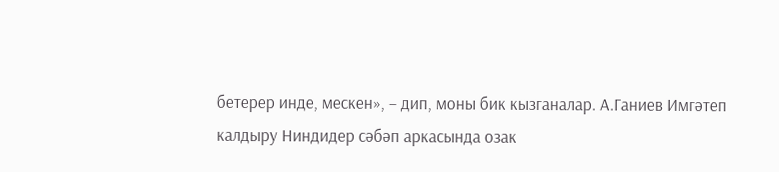бетерер инде, мескен», – дип, моны бик кызганалар. А.Ганиев Имгәтеп калдыру Ниндидер сәбәп аркасында озак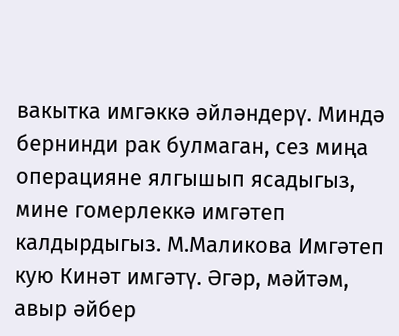вакытка имгәккә әйләндерү. Миндә бернинди рак булмаган, сез миңа операцияне ялгышып ясадыгыз, мине гомерлеккә имгәтеп калдырдыгыз. М.Маликова Имгәтеп кую Кинәт имгәтү. Әгәр, мәйтәм, авыр әйбер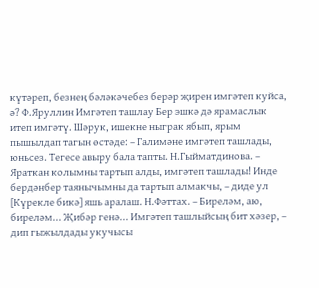күтәреп, безнең бәләкәчебез берәр җирен имгәтеп куйса, ә? Ф.Яруллин Имгәтеп ташлау Бер эшкә дә ярамаслык итеп имгәтү. Шәрук, ишекне ныграк ябып, ярым пышылдап тагын өстәде: – Галимәне имгәтеп ташлады, юньсез. Тегесе авыру бала тапты. Н.Гыйматдинова. – Яраткан колымны тартып алды, имгәтеп ташлады! Инде бердәнбер таянычымны да тартып алмакчы, – диде ул [Күрекле бикә] яшь аралаш. Н.Фәттах. – Биреләм, аю, биреләм... Җибәр генә... Имгәтеп ташлыйсың бит хәзер, – дип гыжылдады укучысы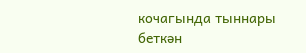кочагында тыннары беткән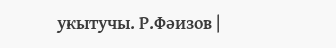укытучы. Р.Фәизов |